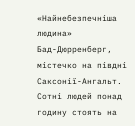«Найнебезпечніша людина»
Бад-Дюрренберг, містечко на півдні Саксонії-Ангальт. Сотні людей понад годину стоять на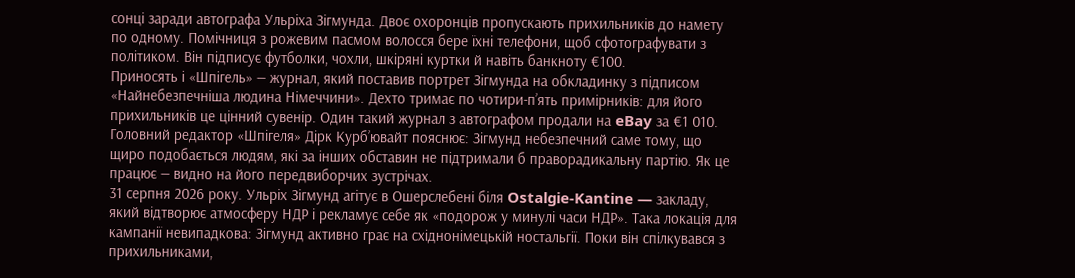сонці заради автографа Ульріха Зігмунда. Двоє охоронців пропускають прихильників до намету по одному. Помічниця з рожевим пасмом волосся бере їхні телефони, щоб сфотографувати з політиком. Він підписує футболки, чохли, шкіряні куртки й навіть банкноту €100.
Приносять і «Шпігель» — журнал, який поставив портрет Зігмунда на обкладинку з підписом «Найнебезпечніша людина Німеччини». Дехто тримає по чотири-п’ять примірників: для його прихильників це цінний сувенір. Один такий журнал з автографом продали на eBay за €1 010. Головний редактор «Шпігеля» Дірк Курб’ювайт пояснює: Зігмунд небезпечний саме тому, що щиро подобається людям, які за інших обставин не підтримали б праворадикальну партію. Як це працює — видно на його передвиборчих зустрічах.
31 серпня 2026 року. Ульріх Зігмунд агітує в Ошерслебені біля Ostalgie-Kantine — закладу, який відтворює атмосферу НДР і рекламує себе як «подорож у минулі часи НДР». Така локація для кампанії невипадкова: Зігмунд активно грає на східнонімецькій ностальгії. Поки він спілкувався з прихильниками,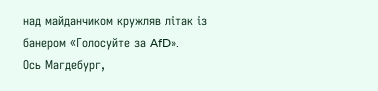над майданчиком кружляв літак із банером «Голосуйте за AfD».
Ось Магдебург,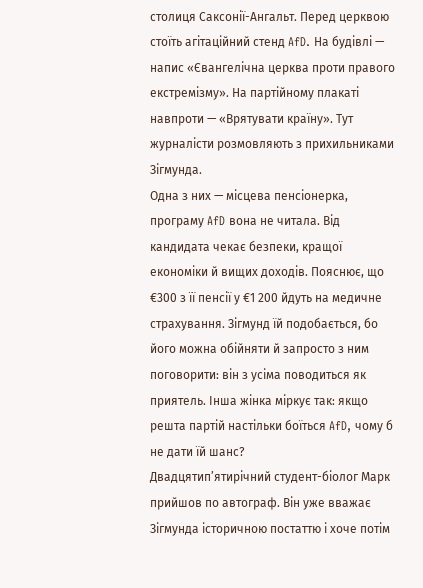столиця Саксонії-Ангальт. Перед церквою стоїть агітаційний стенд AfD. На будівлі — напис «Євангелічна церква проти правого екстремізму». На партійному плакаті навпроти — «Врятувати країну». Тут журналісти розмовляють з прихильниками Зігмунда.
Одна з них — місцева пенсіонерка, програму AfD вона не читала. Від кандидата чекає безпеки, кращої економіки й вищих доходів. Пояснює, що €300 з її пенсії у €1 200 йдуть на медичне страхування. Зігмунд їй подобається, бо його можна обійняти й запросто з ним поговорити: він з усіма поводиться як приятель. Інша жінка міркує так: якщо решта партій настільки боїться AfD, чому б не дати їй шанс?
Двадцятип’ятирічний студент-біолог Марк прийшов по автограф. Він уже вважає Зігмунда історичною постаттю і хоче потім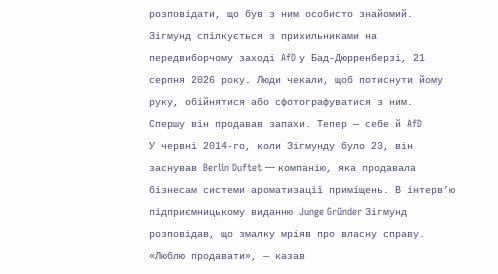розповідати, що був з ним особисто знайомий.
Зігмунд спілкується з прихильниками на передвиборчому заході AfD у Бад-Дюрренберзі, 21 серпня 2026 року. Люди чекали, щоб потиснути йому руку, обійнятися або сфотографуватися з ним.
Спершу він продавав запахи. Тепер — себе й AfD
У червні 2014-го, коли Зігмунду було 23, він заснував Berlin Duftet — компанію, яка продавала бізнесам системи ароматизації приміщень. В інтерв’ю підприємницькому виданню Junge Gründer Зігмунд розповідав, що змалку мріяв про власну справу. «Люблю продавати», — казав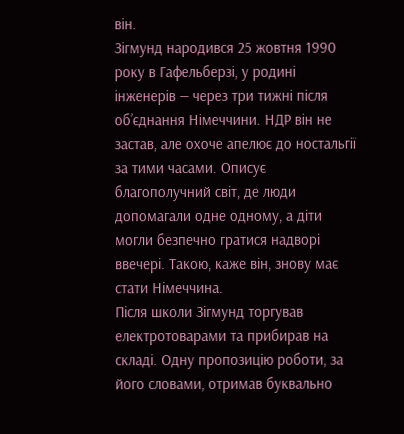він.
Зігмунд народився 25 жовтня 1990 року в Гафельберзі, у родині інженерів — через три тижні після об’єднання Німеччини. НДР він не застав, але охоче апелює до ностальгії за тими часами. Описує благополучний світ, де люди допомагали одне одному, а діти могли безпечно гратися надворі ввечері. Такою, каже він, знову має стати Німеччина.
Після школи Зігмунд торгував електротоварами та прибирав на складі. Одну пропозицію роботи, за його словами, отримав буквально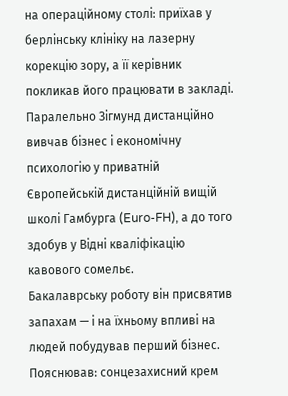на операційному столі: приїхав у берлінську клініку на лазерну корекцію зору, а її керівник покликав його працювати в закладі. Паралельно Зігмунд дистанційно вивчав бізнес і економічну психологію у приватній Європейській дистанційній вищій школі Гамбурга (Euro-FH), а до того здобув у Відні кваліфікацію кавового сомельє.
Бакалаврську роботу він присвятив запахам — і на їхньому впливі на людей побудував перший бізнес. Пояснював: сонцезахисний крем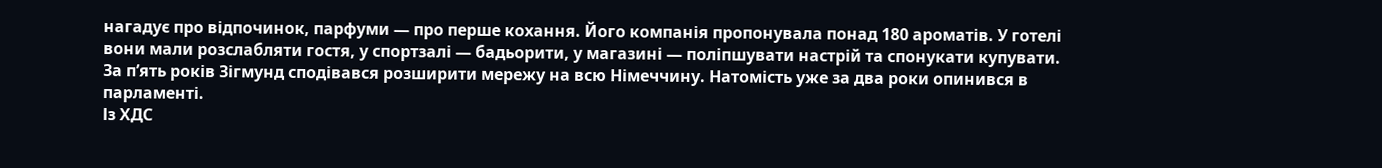нагадує про відпочинок, парфуми — про перше кохання. Його компанія пропонувала понад 180 ароматів. У готелі вони мали розслабляти гостя, у спортзалі — бадьорити, у магазині — поліпшувати настрій та спонукати купувати.
За п’ять років Зігмунд сподівався розширити мережу на всю Німеччину. Натомість уже за два роки опинився в парламенті.
Із ХДС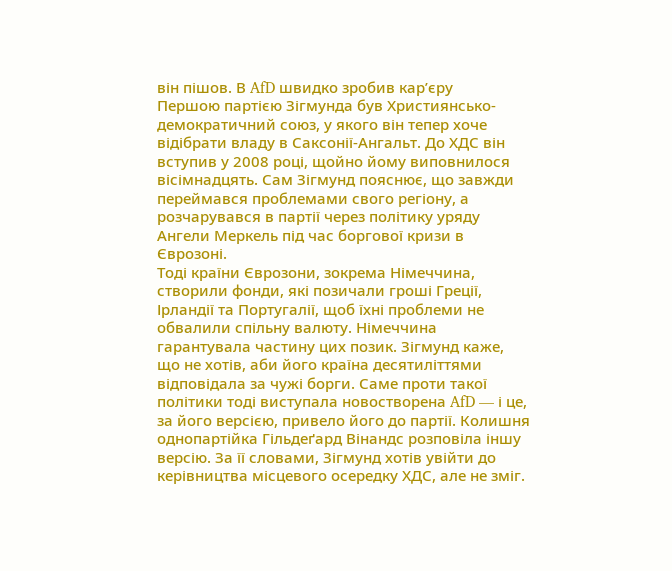він пішов. В AfD швидко зробив кар’єру
Першою партією Зігмунда був Християнсько-демократичний союз, у якого він тепер хоче відібрати владу в Саксонії-Ангальт. До ХДС він вступив у 2008 році, щойно йому виповнилося вісімнадцять. Сам Зігмунд пояснює, що завжди переймався проблемами свого регіону, а розчарувався в партії через політику уряду Ангели Меркель під час боргової кризи в Єврозоні.
Тоді країни Єврозони, зокрема Німеччина, створили фонди, які позичали гроші Греції, Ірландії та Португалії, щоб їхні проблеми не обвалили спільну валюту. Німеччина гарантувала частину цих позик. Зігмунд каже, що не хотів, аби його країна десятиліттями відповідала за чужі борги. Саме проти такої політики тоді виступала новостворена AfD — і це, за його версією, привело його до партії. Колишня однопартійка Гільдеґард Вінандс розповіла іншу версію. За її словами, Зігмунд хотів увійти до керівництва місцевого осередку ХДС, але не зміг.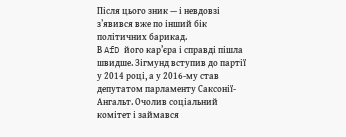Після цього зник — і невдовзі зʼявився вже по інший бік політичних барикад.
В AfD його кар’єра і справді пішла швидше. Зігмунд вступив до партії у 2014 році, а у 2016-му став депутатом парламенту Саксонії-Ангальт. Очолив соціальний комітет і займався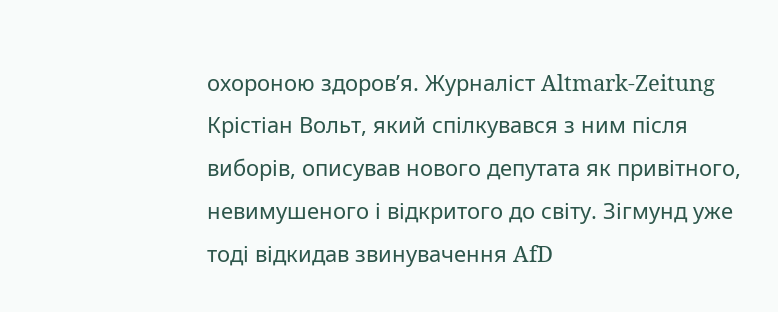охороною здоров’я. Журналіст Altmark-Zeitung Крістіан Вольт, який спілкувався з ним після виборів, описував нового депутата як привітного, невимушеного і відкритого до світу. Зігмунд уже тоді відкидав звинувачення AfD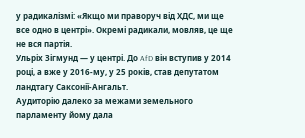у радикалізмі: «Якщо ми праворуч від ХДС, ми ще все одно в центрі». Окремі радикали, мовляв, це ще не вся партія.
Ульріх Зігмунд — у центрі. До AfD він вступив у 2014 році, а вже у 2016-му, у 25 років, став депутатом ландтагу Саксонії-Ангальт.
Аудиторію далеко за межами земельного парламенту йому дала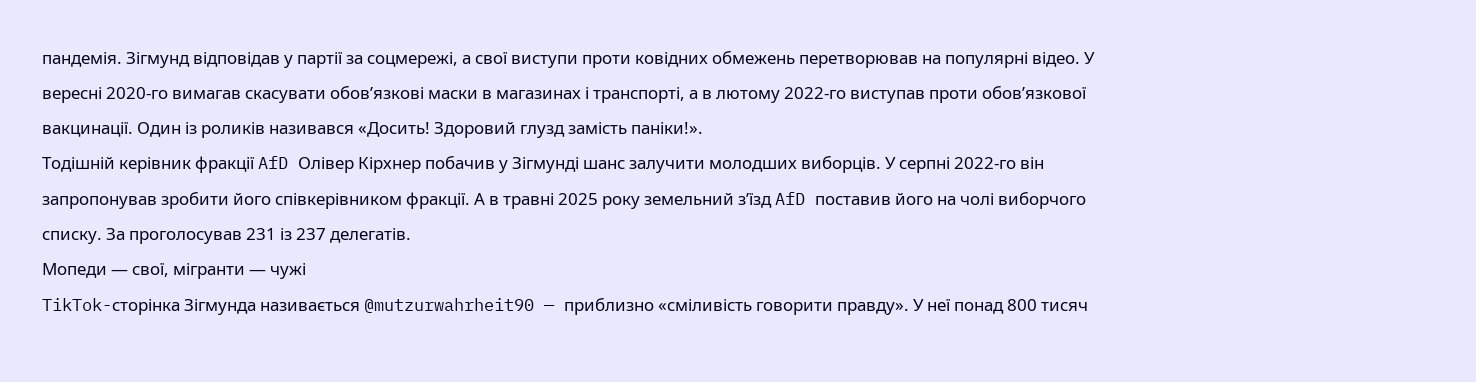пандемія. Зігмунд відповідав у партії за соцмережі, а свої виступи проти ковідних обмежень перетворював на популярні відео. У вересні 2020-го вимагав скасувати обов’язкові маски в магазинах і транспорті, а в лютому 2022-го виступав проти обов’язкової вакцинації. Один із роликів називався «Досить! Здоровий глузд замість паніки!».
Тодішній керівник фракції AfD Олівер Кірхнер побачив у Зігмунді шанс залучити молодших виборців. У серпні 2022-го він запропонував зробити його співкерівником фракції. А в травні 2025 року земельний з’їзд AfD поставив його на чолі виборчого списку. За проголосував 231 із 237 делегатів.
Мопеди — свої, мігранти — чужі
TikTok-сторінка Зігмунда називається @mutzurwahrheit90 — приблизно «сміливість говорити правду». У неї понад 800 тисяч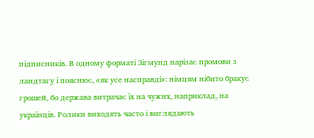підписників. В одному форматі Зігмунд нарізає промови з ландтагу і пояснює, «як усе насправді»: німцям нібито бракує грошей, бо держава витрачає їх на чужих, наприклад, на українців. Ролики виходять часто і виглядають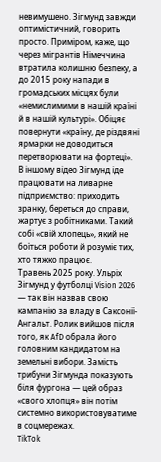невимушено. Зігмунд завжди оптимістичний, говорить просто. Приміром, каже, що через мігрантів Німеччина втратила колишню безпеку, а до 2015 року напади в громадських місцях були «немислимими в нашій країні й в нашій культурі». Обіцяє повернути «країну, де різдвяні ярмарки не доводиться перетворювати на фортеці».
В іншому відео Зігмунд іде працювати на ливарне підприємство: приходить зранку, береться до справи, жартує з робітниками. Такий собі «свій хлопець», який не боїться роботи й розуміє тих, хто тяжко працює.
Травень 2025 року. Ульріх Зігмунд у футболці Vision 2026 — так він назвав свою кампанію за владу в Саксонії-Ангальт. Ролик вийшов після того, як AfD обрала його головним кандидатом на земельні вибори. Замість трибуни Зігмунда показують біля фургона — цей образ «свого хлопця» він потім системно використовуватиме в соцмережах.
TikTok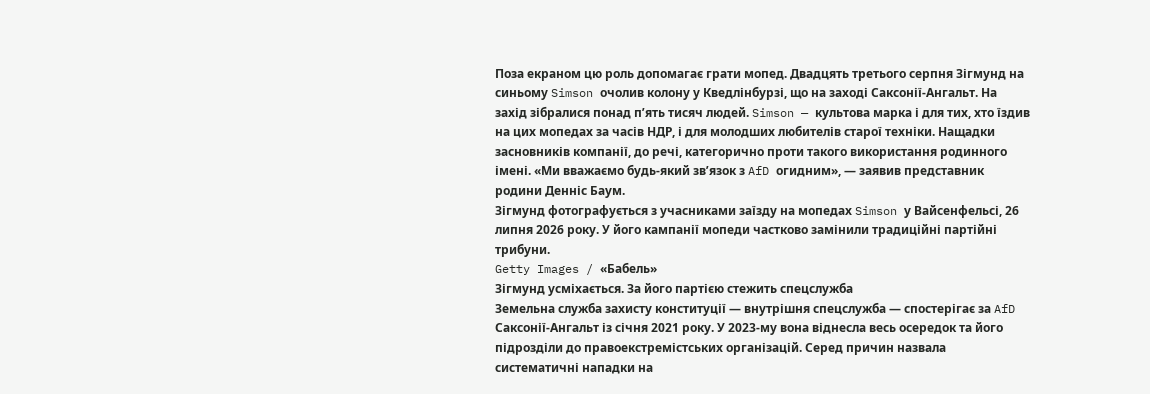Поза екраном цю роль допомагає грати мопед. Двадцять третього серпня Зігмунд на синьому Simson очолив колону у Кведлінбурзі, що на заході Саксонії-Ангальт. На захід зібралися понад п’ять тисяч людей. Simson — культова марка і для тих, хто їздив на цих мопедах за часів НДР, і для молодших любителів старої техніки. Нащадки засновників компанії, до речі, категорично проти такого використання родинного імені. «Ми вважаємо будь-який зв’язок з AfD огидним», — заявив представник родини Денніс Баум.
Зігмунд фотографується з учасниками заїзду на мопедах Simson у Вайсенфельсі, 26 липня 2026 року. У його кампанії мопеди частково замінили традиційні партійні трибуни.
Getty Images / «Бабель»
Зігмунд усміхається. За його партією стежить спецслужба
Земельна служба захисту конституції — внутрішня спецслужба — спостерігає за AfD Саксонії-Ангальт із січня 2021 року. У 2023-му вона віднесла весь осередок та його підрозділи до правоекстремістських організацій. Серед причин назвала систематичні нападки на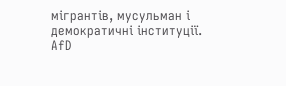мігрантів, мусульман і демократичні інституції.
AfD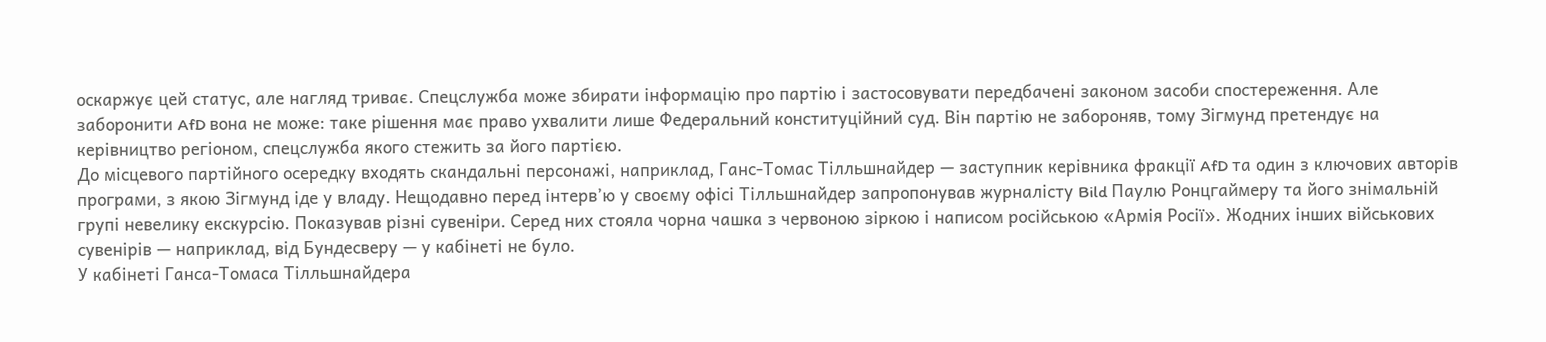оскаржує цей статус, але нагляд триває. Спецслужба може збирати інформацію про партію і застосовувати передбачені законом засоби спостереження. Але заборонити AfD вона не може: таке рішення має право ухвалити лише Федеральний конституційний суд. Він партію не забороняв, тому Зігмунд претендує на керівництво регіоном, спецслужба якого стежить за його партією.
До місцевого партійного осередку входять скандальні персонажі, наприклад, Ганс-Томас Тілльшнайдер — заступник керівника фракції AfD та один з ключових авторів програми, з якою Зігмунд іде у владу. Нещодавно перед інтерв’ю у своєму офісі Тілльшнайдер запропонував журналісту Bild Паулю Ронцгаймеру та його знімальній групі невелику екскурсію. Показував різні сувеніри. Серед них стояла чорна чашка з червоною зіркою і написом російською «Армія Росії». Жодних інших військових сувенірів — наприклад, від Бундесверу — у кабінеті не було.
У кабінеті Ганса-Томаса Тілльшнайдера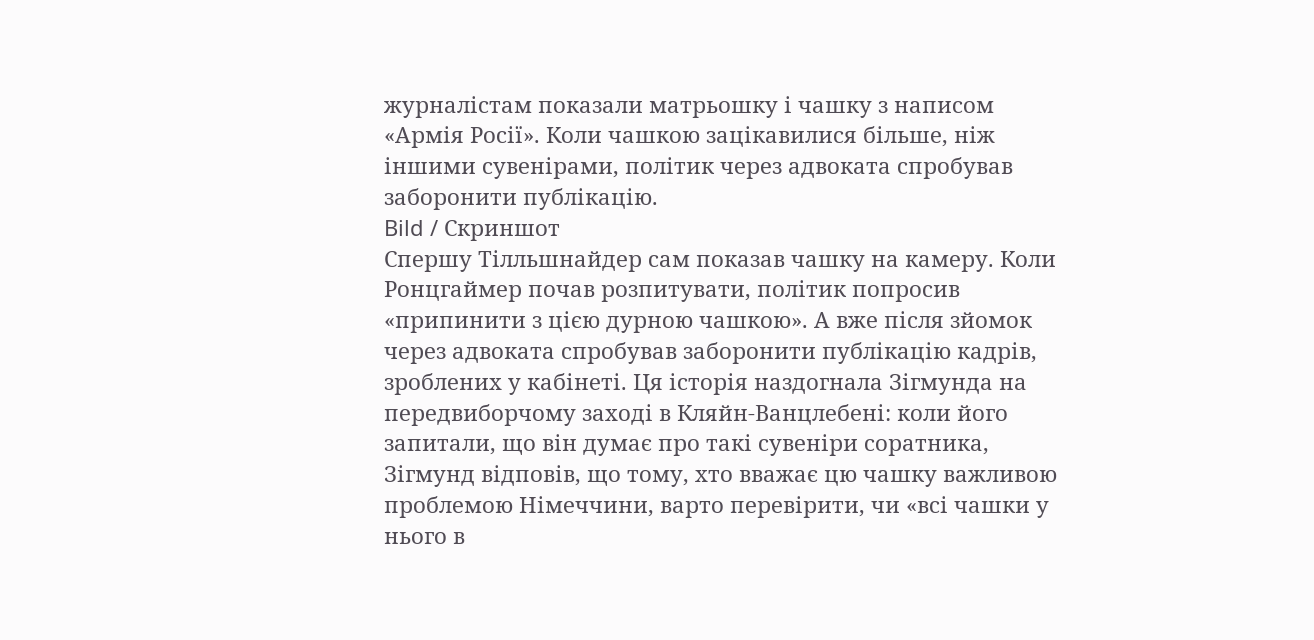журналістам показали матрьошку і чашку з написом «Армія Росії». Коли чашкою зацікавилися більше, ніж іншими сувенірами, політик через адвоката спробував заборонити публікацію.
Bild / Скриншот
Спершу Тілльшнайдер сам показав чашку на камеру. Коли Ронцгаймер почав розпитувати, політик попросив «припинити з цією дурною чашкою». А вже після зйомок через адвоката спробував заборонити публікацію кадрів, зроблених у кабінеті. Ця історія наздогнала Зігмунда на передвиборчому заході в Кляйн-Ванцлебені: коли його запитали, що він думає про такі сувеніри соратника, Зігмунд відповів, що тому, хто вважає цю чашку важливою проблемою Німеччини, варто перевірити, чи «всі чашки у нього в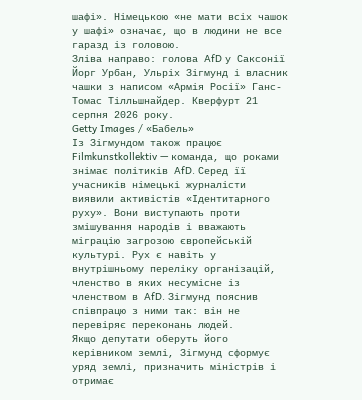шафі». Німецькою «не мати всіх чашок у шафі» означає, що в людини не все гаразд із головою.
Зліва направо: голова AfD у Саксонії Йорг Урбан, Ульріх Зігмунд і власник чашки з написом «Армія Росії» Ганс-Томас Тілльшнайдер. Кверфурт 21 серпня 2026 року.
Getty Images / «Бабель»
Із Зігмундом також працює Filmkunstkollektiv — команда, що роками знімає політиків AfD. Серед її учасників німецькі журналісти виявили активістів «Ідентитарного руху». Вони виступають проти змішування народів і вважають міграцію загрозою європейській культурі. Рух є навіть у внутрішньому переліку організацій, членство в яких несумісне із членством в AfD. Зігмунд пояснив співпрацю з ними так: він не перевіряє переконань людей.
Якщо депутати оберуть його керівником землі, Зігмунд сформує уряд землі, призначить міністрів і отримає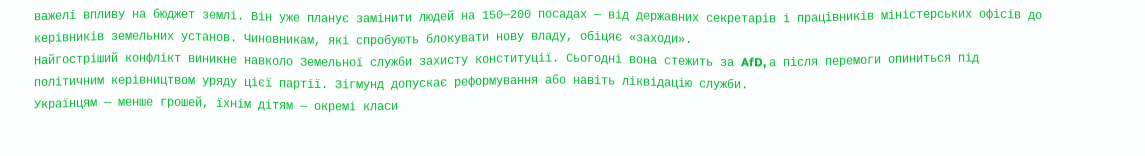важелі впливу на бюджет землі. Він уже планує замінити людей на 150—200 посадах — від державних секретарів і працівників міністерських офісів до керівників земельних установ. Чиновникам, які спробують блокувати нову владу, обіцяє «заходи».
Найгостріший конфлікт виникне навколо Земельної служби захисту конституції. Сьогодні вона стежить за AfD, а після перемоги опиниться під політичним керівництвом уряду цієї партії. Зігмунд допускає реформування або навіть ліквідацію служби.
Українцям — менше грошей, їхнім дітям — окремі класи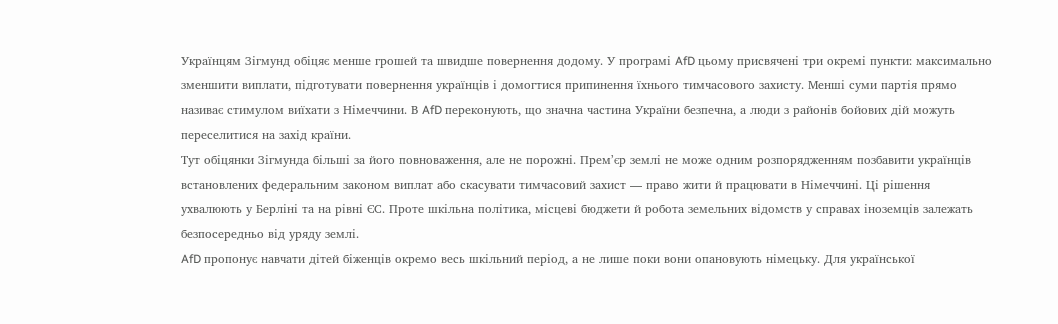Українцям Зігмунд обіцяє менше грошей та швидше повернення додому. У програмі AfD цьому присвячені три окремі пункти: максимально зменшити виплати, підготувати повернення українців і домогтися припинення їхнього тимчасового захисту. Менші суми партія прямо називає стимулом виїхати з Німеччини. В AfD переконують, що значна частина України безпечна, а люди з районів бойових дій можуть переселитися на захід країни.
Тут обіцянки Зігмунда більші за його повноваження, але не порожні. Премʼєр землі не може одним розпорядженням позбавити українців встановлених федеральним законом виплат або скасувати тимчасовий захист — право жити й працювати в Німеччині. Ці рішення ухвалюють у Берліні та на рівні ЄС. Проте шкільна політика, місцеві бюджети й робота земельних відомств у справах іноземців залежать безпосередньо від уряду землі.
AfD пропонує навчати дітей біженців окремо весь шкільний період, а не лише поки вони опановують німецьку. Для української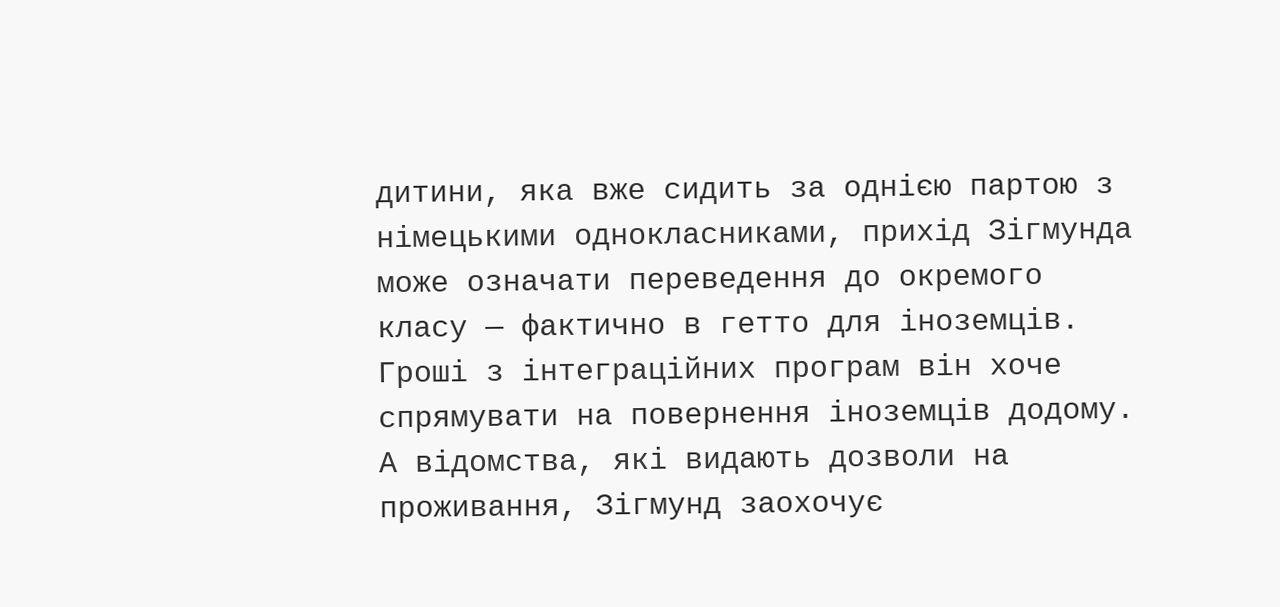дитини, яка вже сидить за однією партою з німецькими однокласниками, прихід Зігмунда може означати переведення до окремого класу — фактично в гетто для іноземців.
Гроші з інтеграційних програм він хоче спрямувати на повернення іноземців додому. А відомства, які видають дозволи на проживання, Зігмунд заохочує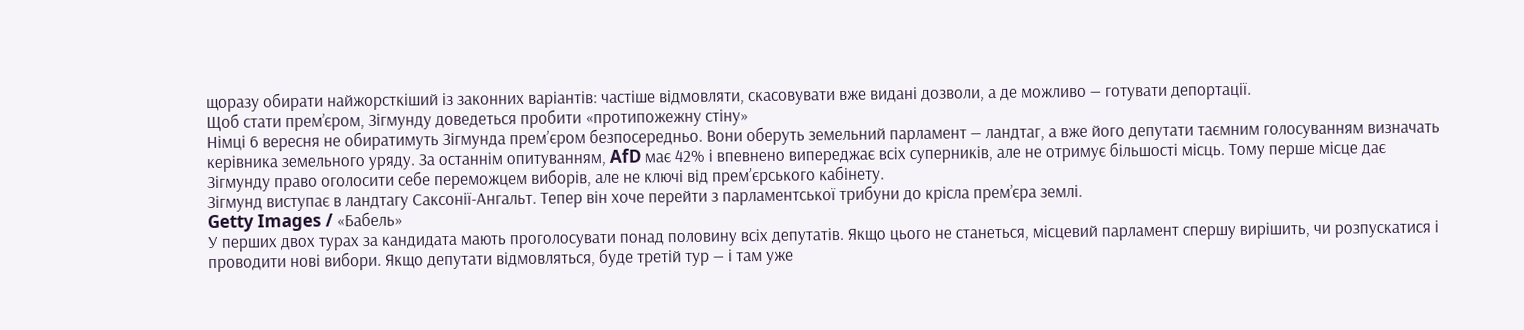щоразу обирати найжорсткіший із законних варіантів: частіше відмовляти, скасовувати вже видані дозволи, а де можливо — готувати депортації.
Щоб стати прем’єром, Зігмунду доведеться пробити «протипожежну стіну»
Німці 6 вересня не обиратимуть Зігмунда премʼєром безпосередньо. Вони оберуть земельний парламент — ландтаг, а вже його депутати таємним голосуванням визначать керівника земельного уряду. За останнім опитуванням, AfD має 42% і впевнено випереджає всіх суперників, але не отримує більшості місць. Тому перше місце дає Зігмунду право оголосити себе переможцем виборів, але не ключі від премʼєрського кабінету.
Зігмунд виступає в ландтагу Саксонії-Ангальт. Тепер він хоче перейти з парламентської трибуни до крісла прем’єра землі.
Getty Images / «Бабель»
У перших двох турах за кандидата мають проголосувати понад половину всіх депутатів. Якщо цього не станеться, місцевий парламент спершу вирішить, чи розпускатися і проводити нові вибори. Якщо депутати відмовляться, буде третій тур — і там уже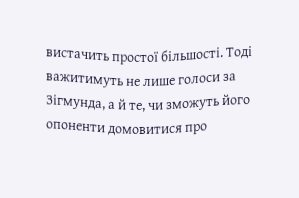вистачить простої більшості. Тоді важитимуть не лише голоси за Зігмунда, а й те, чи зможуть його опоненти домовитися про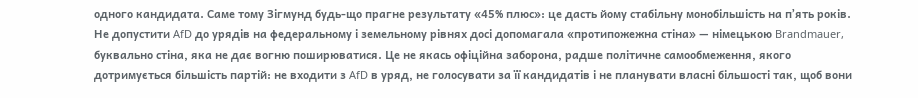одного кандидата. Саме тому Зігмунд будь-що прагне результату «45% плюс»: це дасть йому стабільну монобільшість на пʼять років.
Не допустити AfD до урядів на федеральному і земельному рівнях досі допомагала «протипожежна стіна» — німецькою Brandmauer, буквально стіна, яка не дає вогню поширюватися. Це не якась офіційна заборона, радше політичне самообмеження, якого дотримується більшість партій: не входити з AfD в уряд, не голосувати за її кандидатів і не планувати власні більшості так, щоб вони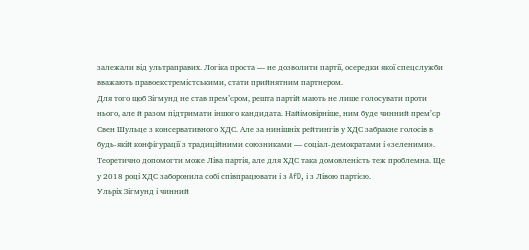залежали від ультраправих. Логіка проста — не дозволити партії, осередки якої спецслужби вважають правоекстремістськими, стати прийнятним партнером.
Для того щоб Зігмунд не став прем’єром, решта партій мають не лише голосувати проти нього, але й разом підтримати іншого кандидата. Найімовірніше, ним буде чинний премʼєр Свен Шульце з консервативного ХДС. Але за нинішніх рейтингів у ХДС забракне голосів в будь-якій конфігурації з традиційними союзниками — соціал-демократами і «зеленими». Теоретично допомогти може Ліва партія, але для ХДС така домовленість теж проблемна. Ще у 2018 році ХДС заборонила собі співпрацювати і з AfD, і з Лівою партією.
Ульріх Зігмунд і чинний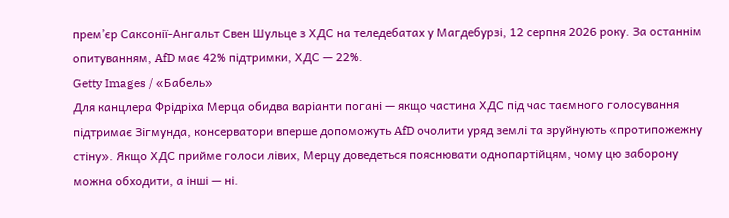прем’єр Саксонії-Ангальт Свен Шульце з ХДС на теледебатах у Магдебурзі, 12 серпня 2026 року. За останнім опитуванням, AfD має 42% підтримки, ХДС — 22%.
Getty Images / «Бабель»
Для канцлера Фрідріха Мерца обидва варіанти погані — якщо частина ХДС під час таємного голосування підтримає Зігмунда, консерватори вперше допоможуть AfD очолити уряд землі та зруйнують «протипожежну стіну». Якщо ХДС прийме голоси лівих, Мерцу доведеться пояснювати однопартійцям, чому цю заборону можна обходити, а інші — ні.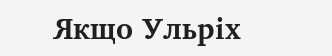Якщо Ульріх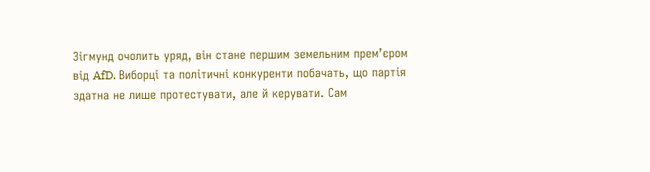Зігмунд очолить уряд, він стане першим земельним премʼєром від AfD. Виборці та політичні конкуренти побачать, що партія здатна не лише протестувати, але й керувати. Сам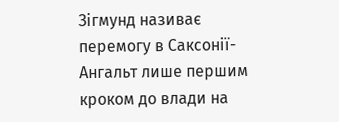Зігмунд називає перемогу в Саксонії-Ангальт лише першим кроком до влади на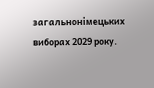загальнонімецьких виборах 2029 року.